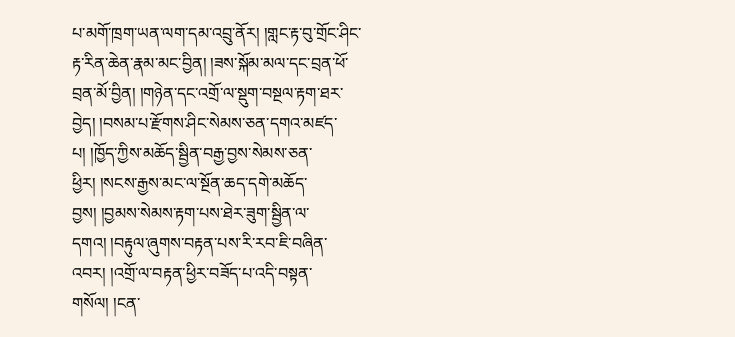པ་མགོ་ཁྲག་ཡན་ལག་དམ་འབྲུ་ནོར། །གླང་རྟ་བུ་གྲོང་ཤིང་རྟ་རིན་ཆེན་རྣམ་མང་བྱིན། །ཟས་སྐོམ་མལ་དང་བྲན་ཕོ་བྲན་མོ་བྱིན། །གཉེན་དང་འགྲོ་ལ་སྡུག་བསྔལ་རྟག་ཐར་བྱེད། །བསམ་པ་རྫོགས་ཤིང་སེམས་ཅན་དགའ་མཛད་པ། །ཁྱོད་ཀྱིས་མཆོད་སྦྱིན་བརྒྱ་བྱས་སེམས་ཅན་ཕྱིར། །སངས་རྒྱས་མང་ལ་སྔོན་ཆད་དགེ་མཆོད་བྱས། །བྱམས་སེམས་རྟག་པས་ཐེར་ཟུག་སྦྱིན་ལ་དགའ། །བརྟུལ་ཞུགས་བརྟན་པས་རི་རབ་ཇི་བཞིན་འབར། །འགྲོ་ལ་བརྟན་ཕྱིར་བཟོད་པ་འདི་བསྟན་གསོལ། །ངན་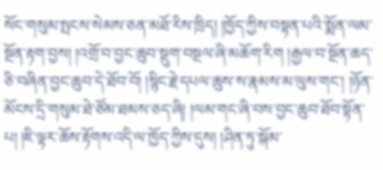སོང་གསུམ་སྤངས་སེམས་ཅན་མཐོ་རིས་ཁྲིད། །ཁྱོད་ཀྱིས་བསྟན་པའི་སྨོན་ལམ་སྔོན་རྟག་བྱས། །འགྲོ་བ་བྱང་ཆུབ་སྡུག་བསྔལ་ཞི་མཆོག་རིག །རྒྱལ་བ་སྔོན་ཆད་ཅི་བཞིན་བྱང་ཆུབ་དེ་ཐོབ་བོ། །སྙིང་རྗེ་དཔལ་ཆུས་ས་རྣམས་མ་ལུས་གང་། །ཉོན་མོངས་དྲི་གསུམ་ཐེ་ཙོམ་ཐམས་ཅད་ཞི། །ལམ་གང་ཞི་བས་བྱང་ཆུབ་ཐོབ་སྟོན་པ། །ཇི་ལྟར་ཆོས་རྟོགས་འདི་ལ་ཁྱོད་ཀྱིས་དུས། །ཤིན་ཏུ་སྐོམ་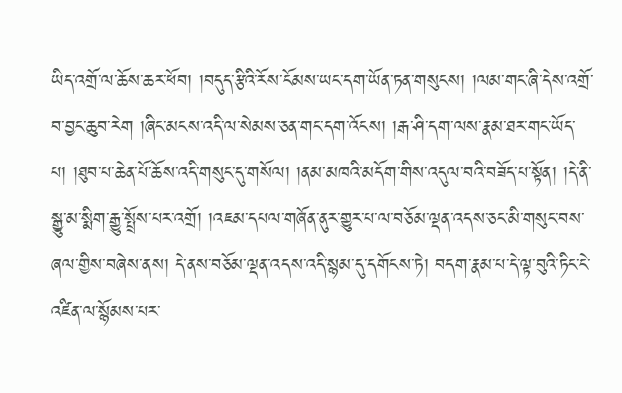ཡིད་འགྲོ་ལ་ཆོས་ཆར་ཕོབ། །བདུད་རྩིའི་རོས་ངོམས་ཡང་དག་ཡོན་ཏན་གསུངས། །ལམ་གང་ཞི་དེས་འགྲོ་བ་བྱང་ཆུབ་རེག །ཞིང་མངས་འདི་ལ་སེམས་ཅན་གང་དག་འོངས། །རྒ་ཤི་དག་ལས་རྣམ་ཐར་གང་ཡོད་པ། །ཐུབ་པ་ཆེན་པོ་ཆོས་འདི་གསུང་དུ་གསོལ། །ནམ་མཁའི་མདོག་གིས་འདུལ་བའི་བཟོད་པ་སྟོན། །དེ་ནི་སྒྱུ་མ་སྨིག་རྒྱུ་སྤྲོས་པར་འགྲོ། །འཇམ་དཔལ་གཞོན་ནུར་གྱུར་པ་ལ་བཅོམ་ལྡན་འདས་ཅང་མི་གསུང་བས་ཞལ་གྱིས་བཞེས་ནས། དེ་ནས་བཅོམ་ལྡན་འདས་འདི་སྙམ་དུ་དགོངས་ཏེ། བདག་རྣམ་པ་དེ་ལྟ་བུའི་ཏིང་ངེ་འཛིན་ལ་སྙོམས་པར་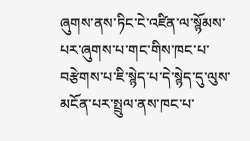ཞུགས་ནས་ཏིང་ངེ་འཛིན་ལ་སྙོམས་པར་ཞུགས་པ་གང་གིས་ཁང་པ་བརྩེགས་པ་ཇི་སྙེད་པ་དེ་སྙེད་དུ་ལུས་མངོན་པར་སྤྲུལ་ནས་ཁང་པ་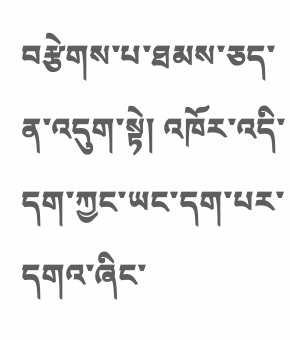བརྩེགས་པ་ཐམས་ཅད་ན་འདུག་སྟེ། འཁོར་འདི་དག་ཀྱང་ཡང་དག་པར་དགའ་ཞིང་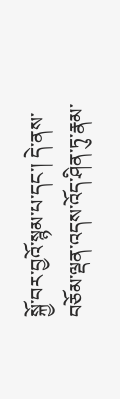སྐྱོ་བར་བྱའོ་སྙམ་པ་དང་། དེ་ནས་བཅོམ་ལྡན་འདས་འོད་ཤིན་ཏུ་རྣམ་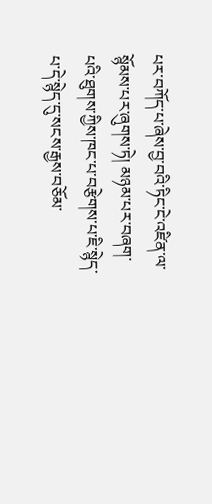པར་བཀོད་པ་ཞེས་བྱ་བའི་ཏིང་ངེ་འཛིན་ལ་སྙོམས་པར་ཞུགས་ཏེ། མཉམ་པར་བཞག་པའི་ཐུགས་ཀྱིས་ཁང་པ་བརྩེགས་པ་ཇི་སྙེད་པ་དེ་སྙེད་དུ་སངས་རྒྱས་བཅོམ་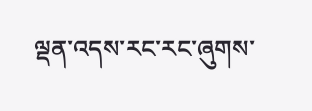ལྡན་འདས་རང་རང་ཞུགས་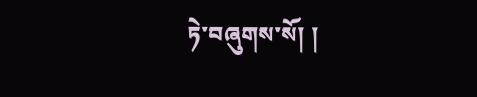ཏེ་བཞུགས་སོ། །